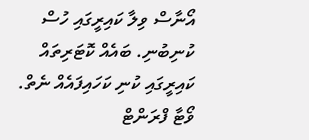އޯނާސް ވިލާ ކައިރީގައި ހުސް ކުނިބުނި. ބައެއް ކޮޓަރިތައް ކައިރީގައި ކުނި ކަހައިފައެއް ނެތް. ވޯޓާ ފްރަންޓް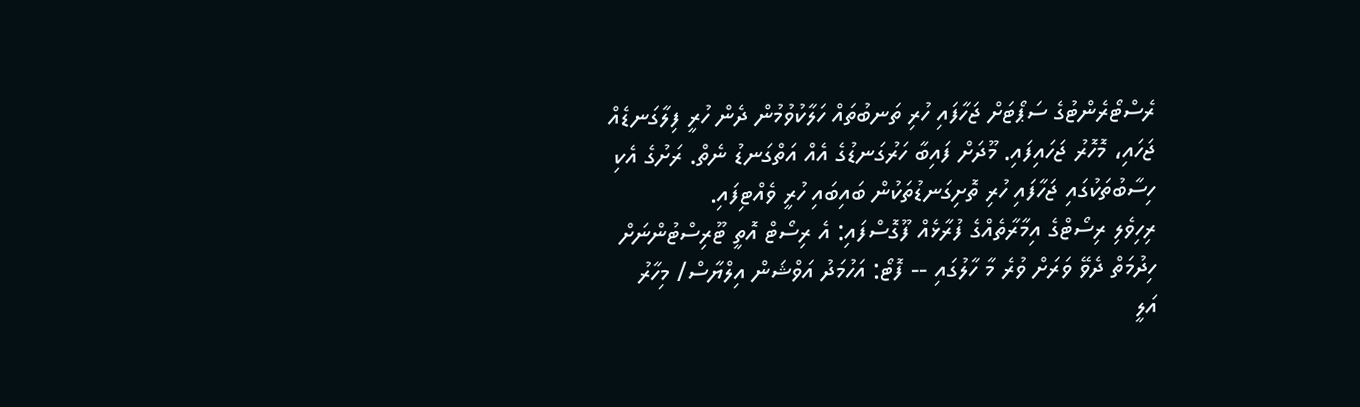ރެސްޓޯރެންޓުގެ ސަޕޯޓަށް ޖަހާފައި ހުރި ތަނބުތައް ހަލާކުވުމުން ދެން ހުރީ ފިލާގަނޑެއް ޖަހައި، މޮހޮރު ޖަހައިފައި. މޫދަށް ފައިބާ ހަރުގަނޑުގެ އެއް އަތްގަނޑު ނެތް. ރަށުގެ އެކި ހިސާބުތަކުގައި ޖަހާފައި ހުރި ތޮށިގަނޑުތަކުން ބައިބައި ހުރީ ވެއްޓިފައި.
ރިހިވެލި ރިސޯޓްގެ އިމާރާތެއްގެ ފުރާޅެއް ފޫގޮސްފައި: އެ ރިސޯޓް އޮތީ ޓޫރިސްޓުންނަށް ހިދުމަތް ދެވޭ ވަރަށް ވުރެ މާ ހާލުގައި -- ފޮޓޯ: އަހުމަދު އަވްޝަން އިލްޔާސް/ މިހާރު
އަލީ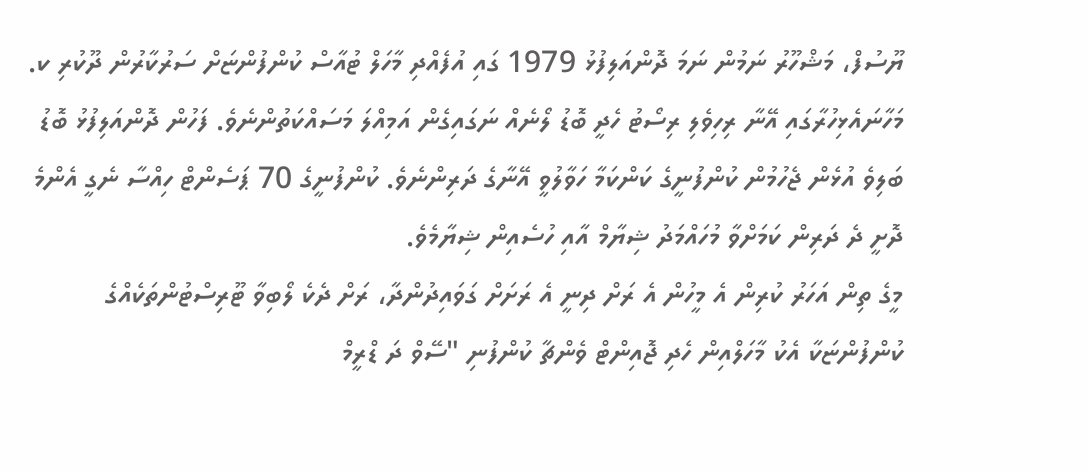ޔޫސުފް، މަޝްހޫރު ނަމުން ނަމަ ދޮންއަލިފުޅު 1979 ގައި އުފެއްދި މާހަލް ޓުއާސް ކުންފުންޏަށް ސަރުކާރުން ދޫކުރި ކ. މަހާނައެޅިހުރާގައި އޭނާ ރިހިވެލި ރިސޯޓު ހެދީ ބޮޑު ލޯނެއް ނަގައިގެން އަމިއްލަ މަސައްކަތުންނެވެ. ފަހުން ދޮންއަލިފުޅު ބޮޑު ބަލިވެ އުޅެން ޖެހުމުން ކުންފުނީގެ ކަންކަމާ ހަވާލުވީ އޭނާގެ ދަރިންނެވެ. ކުންފުނީގެ 70 ޕަސެންޓް ހިއްސާ ނެގީ އެންމެ ދޮށީ ދެ ދަރިން ކަމަށްވާ މުހައްމަދު ޝިޔާމް އާއި ހުސެއިން ޝިޔާމެވެ.
މީގެ ތިން އަހަރު ކުރިން އެ މީހުން އެ ރަށް ދިނީ އެ ރަށަށް ގަވައިދުންދާ، ރަށް ދެކެ ލޯބިވާ ޓޫރިސްޓުންތަކެއްގެ ކުންފުންޏަކާ އެކު މާހަލްއިން ހެދި ޖޮއިންޓް ވެންޗާ ކުންފުނި "ސޭވް ދަ ޑްރީމް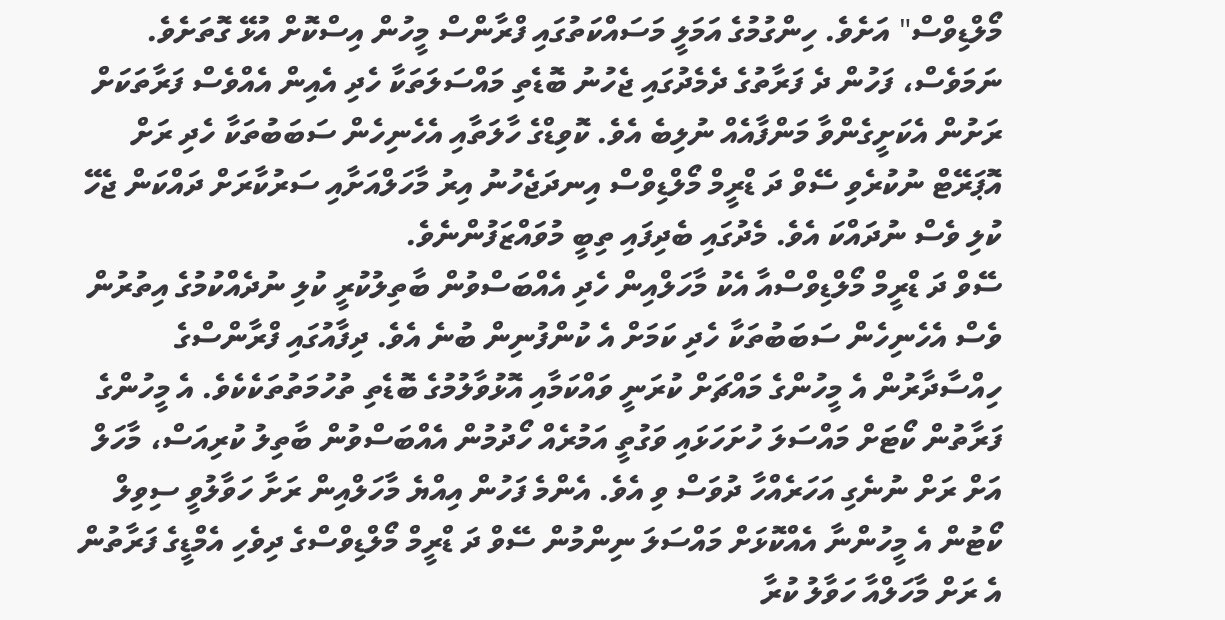މޯލްޑިވްސް" އަށެވެ. ހިންގުމުގެ އަމަލީ މަސައްކަތުގައި ފްރާންސް މީހުން އިސްކޮށް އުޅޭ ގޮތަށެވެ. ނަމަވެސް، ފަހުން ދެ ފަރާތުގެ ދެމެދުގައި ޖެހުނު ބޮޑެތި މައްސަލަތަކާ ހެދި އެއިން އެއްވެސް ފަރާތަކަށް ރަށުން އެކަށީގެންވާ މަންފާއެއް ނުލިބެ އެވެ. ކޮވިޑްގެ ހާލަތާއި އެހެނިހެން ސަބަބުތަކާ ހެދި ރަށް އޮޕަރޭޓް ނުކުރެވި ސޭވް ދަ ޑްރީމް މޯލްޑިވްސް އިނދަޖެހުނު އިރު މާހަލްއަށާއި ސަރުކާރަށް ދައްކަން ޖެހޭ ކުލި ވެސް ނުދައްކަ އެވެ. މެދުގައި ބެދިފައި ތިބީ މުވައްޒަފުންނެވެ.
ސޭވް ދަ ޑްރީމް މޯލްޑިވްސްއާ އެކު މާހަލްއިން ހެދި އެއްބަސްވުން ބާތިލުކުރީ ކުލި ނުދެއްކުމުގެ އިތުރުން ވެސް އެހެނިހެން ސަބަބުތަކާ ހެދި ކަމަށް އެ ކުންފުނިން ބުނެ އެވެ. ދިފާއުގައި ފްރާންސްގެ ހިއްސާދާރުން އެ މީހުންގެ މައްޗަށް ކުރަނީ ވައްކަމާއި އޮޅުވާލުމުގެ ބޮޑެތި ތުހުމަތުތަކެކެވެ. އެ މީހުންގެ ފަރާތުން ކޯޓަށް މައްސަލަ ހުށަހަޅައި ވަގުތީ އަމުރެއް ހޯދުމުން އެއްބަސްވުން ބާތިލު ކުރިއަސް، މާހަލް އަށް ރަށް ނުނެގި އަހަރެއްހާ ދުވަސް ވި އެވެ. އެންމެ ފަހުން އިއްޔެ މާހަލްއިން ރަށާ ހަވާލުވީ ސިވިލް ކޯޓުން އެ މީހުންނާ އެއްކޮޅަށް މައްސަލަ ނިންމުން ސޭވް ދަ ޑްރީމް މޯލްޑިވްސްގެ ދިވެހި އެމްޑީގެ ފަރާތުން އެ ރަށް މާހަލްއާ ހަވާލު ކުރާ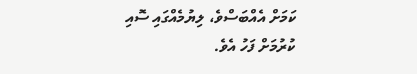ކަމަށް އެއްބަސްވެ، ލިޔުމެއްގައި ސޮއި ކުރުމަށް ފަހު އެވެ.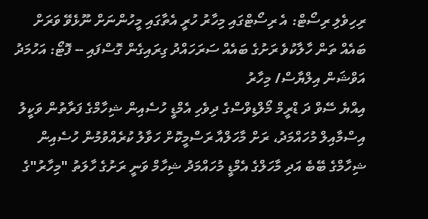ރިހިވެލި ރިސޯޓް: އެ ރިސޯޓްގައި މިހާރު ހުރީ އެތާގައި މީހުންނަށް ނޫޅެވޭ ވަރަށް ބައެއް ތަން ހާލާކުވެ ރަށުގެ ބައެއް ސަރަހައްދު ގިރައިގެން ގޮސްފައި -- ފޮޓޯ: އަހުމަދު އަވްޝަން އިލްޔާސް/ މިހާރު
އިއްޔެ ސޭވް ދަ ޑްރީމް މޯލްޑިވްސްގެ ދިވެހި އެމްޑީ ހުސެއިން ޝިހާމްގެ ފަރާތުން ވަކީލު އިސްމާއިލް މުހައްމަދު، ރަށް މާހަލްއާ ރަސްމީކޮށް ހަވާލު ކުރެއްވުމުން ހުސެއިން ޝިހާމްގެ ބޭބެ އަދި މާހަލްގެ އެމްޑީ މުހައްމަދު ޝިހާމް ވަނީ ރަށުގެ ހާލަތު "މިހާރު"ގެ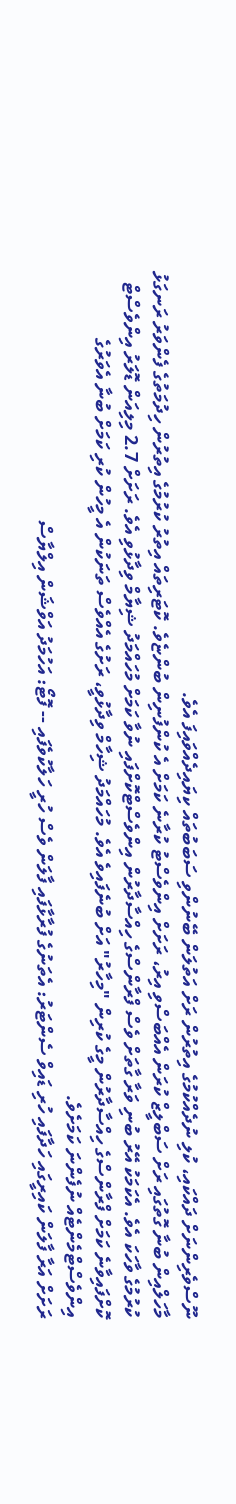ނޫސްވެރިންނަށް ދައްކައި، ކުލި ނުދެއްކުމުގެ އިތުރުން ރަށް އަތުލަން ބޭނުންވި ސަބަބުތައް ކިޔައިދެއްވައިފަ އެވެ.
މާހަލްއިން ބުނާ ގޮތުގައި ރަށް ސަބްލީޒް ކުރަން އެއްބަސްވި އިރު، ރަށަށް އިންވެސްޓު ކުރާނެ ކަމަށް އެ ކުންފުނިން ބުންޏެވެ. ކޮޓަރިތައް އިތުރު ކުރުމުގެ އިތުރުން ހިދުމަތުގެ ފެންވަރު ރަނގަޅު ކުރުމުގެ ވާހަކަ އެވެ. އެކަމަކު އޭރު ބުނި ވަރާ ގާތަށް ވެސް ފްރާންސްގެ ހިއްސާދާރުން އިންވެސްޓްކޮށްފައި ނުވާ ކަމަށް މުހައްމަދު ޝިޔާމް ވިދާޅުވި އެވެ. ރަށަށް 2.7 މިލިއަން ޑޮލަރު އިންވެސްޓް ކޮށްފައިވާނެ ކަމަށް ފްރާންސްގެ ހިއްސާދާރުން މީގެ ކުރިން "މިހާރު" އަށް ބުނެފައިވެ އެވެ. މުހައްމަދު ޝިހާމް ވިދާޅުވީ، ރަށުގެ އެއްވެސް ތަނަކުން އެ މީހުން ކުރި ކަމަށް ބުނާ އެވަރުގެ އިންވެސްޓްމެންޓެއް ނުފެންނަ ކަމަށެވެ.
ރަށަށް އަރާ ފާލަން ކައިރީގައި ހަދާފައި ހުރި ޑައިވް ސެންޓަރު: އެތަނުގެ ފުރާޅާފައި ފާލަން ވެސް ހުރީ ހަލާކުވެފައި -- ފޮޓޯ: އަހުމަދު އަވްޝަން އިލްޔާސް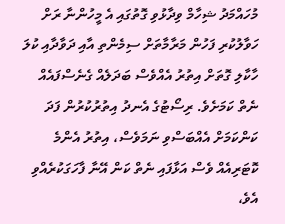މުހައްމަދު ޝިހާމް ވިދާޅުވި ގޮތުގައި އެ މީހުންނާ ރަށް ހަވާލުކުރި ފަހުން މަރާމާތަށް ސިމެންތި އާއި ދަވާދާއި ކުލަ ހާކާލި ގޮތަށް އިތުރު އެއްވެސް ބަދަލެއް ގެނެސްފައެއް ނެތް ކަމަށެވެ. ރިސޯޓުގެ އެނދު އިތުރުކުރުން ފަދަ ކަންކަމަށް އެއްބަސްވި ނަމަވެސް، އިތުރު އެންމެ ކޮޓަރިއެއް ވެސް އަޅާފައި ނެތް ކަން އޭނާ ފާހަގަކުރެއްވި އެވެ،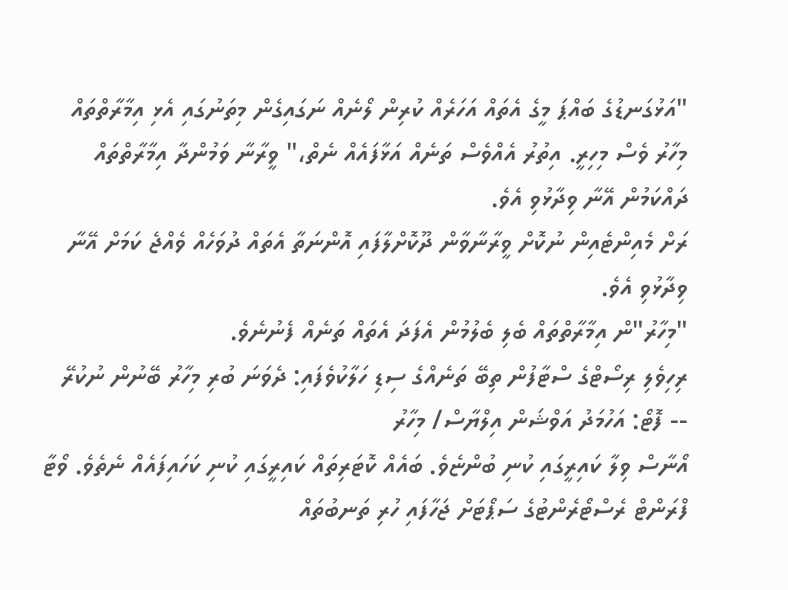"އަޅުގަނޑުގެ ބައްޕަ މީގެ އެތައް އަހަރެއް ކުރިން ލޯނެއް ނަގައިގެން މިތަނުގައި އެޅި އިމާރާތްތައް މިހާރު ވެސް މިހިރީ. އިތުރު އެއްވެސް ތަނެއް އަޅާފައެއް ނެތް،" ވީރާނާ ވަމުންދާ އިމާރާތްތައް ދައްކަމުން އޭނާ ވިދާޅުވި އެވެ.
ރަށް މެއިންޓެއިން ނުކޮށް ވީރާނާވާން ދޫކޮށްލާފައި އޮންނަތާ އެތައް ދުވަހެއް ވެއްޖެ ކަމަށް އޭނާ ވިދާޅުވި އެވެ.
"މިހާރު"ން އިމާރާތްތައް ބެލި ބެލުމުން އެފަދަ އެތައް ތަނެއް ފެނުނެވެ.
ރިހިވެލި ރިސޯޓްގެ ސްޓާފުން ތިބޭ ތަނެއްގެ ސިޑި ހަލާކުވެފައި: ދެވަނަ ބުރި މިހާރު ބޭނުން ނުކުރޭ -- ފޮޓޯ: އަހުމަދު އަވްޝަން އިލްޔާސް/ މިހާރު
އޯނާސް ވިލާ ކައިރީގައި ކުނި ބުންޏެވެ. ބައެއް ކޮޓަރިތައް ކައިރީގައި ކުނި ކަހައިފައެއް ނެތެވެ. ވޯޓާ ފްރަންޓް ރެސްޓޯރެންޓުގެ ސަޕޯޓަށް ޖަހާފައި ހުރި ތަނބުތައް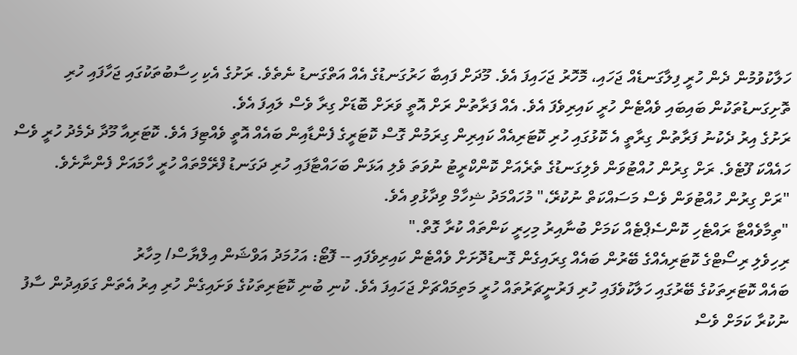ހަލާކުވުމުން ދެން ހުރީ ފިލާގަނޑެއް ޖަހައި، މޮހޮރު ޖަހައިފަ އެވެ. މޫދަށް ފައިބާ ހަރުގަނޑުގެ އެއް އަތްގަނޑު ނެތެވެ. ރަށުގެ އެކި ހިސާބުތަކުގައި ޖަހާފައި ހުރި ތޮށިގަނޑުތަކުން ބައިބައި ވެއްޓެން ހުރީ ކައިރިވެފަ އެވެ. އެއް ފަރާތުން ރަށް އޮތީ ވަރަށް ބޮޑަށް ގިރާ ވެސް ލައިފަ އެވެ.
ރަށުގެ އިރު ދެކުނު ފަރާތުން ގިރާތީ އެ ކޮޅުގައި ހުރި ކޮޓަރިއެއް ކައިރިން ގިރަމުން ގޮސް ކޮޓަރީގެ ފެންޑާއިން ބައެއް އޮތީ ވެއްޓިފަ އެވެ. ކޮޓަރިއާ މޫދާ ދެމެދު ހުރީ ވެސް ހައެއްކަ ފޫޓެވެ. ރަށް ގިރުން ހުއްޓުވަން ވެލިގަނޑުގެ ތެރެއަށް ކޮންކްރީޓު ނުވަތަ ވެލި އަޅަން ބަހައްޓާފައި ހުރި ދަގަނޑު ފްރޭމްތައް ހުރީ ހާމައަށް ފެންނާށެވެ.
"ރަށް ގިރުން ހުއްޓުވަން ވެސް މަސައްކަތް ނުކުރޭ،" މުހައްމަދު ޝިހާމް ވިދާޅުވި އެވެ.
"ތިމާވެއްޓާ ރައްޓެހި ކޮންސެޕްޓެއް ކަމަށް ބުނާއިރު މިހިރީ ކަންތައް ކުރާ ގޮތް."
ރިހިވެލި ރިސޯޓްގެ ކޮޓަރިއެއްގެ ބޭރުން ބައެއް ގިރައިގެން ގޮނޑުދޮށަށް ވެއްޓެން ކައިރިވެފައި -- ފޮޓޯ: އަހުމަދު އަވްޝަން އިލްޔާސް/ މިހާރު
ބައެއް ކޮޓަރިތަކުގެ ބޭރުގައި ހަލާކުވެފައި ހުރި ފަރުނީޗަރުތައް ހުރީ މަތިމައްޗަށް ޖަހައިފަ އެވެ. ކުނި ބުނި ކޮޓަރިތަކުގެ ވަށައިގެން ހުރި އިރު އެތަން ގަވައިދުން ސާފު ނުކުރާ ކަމަށް ވެސް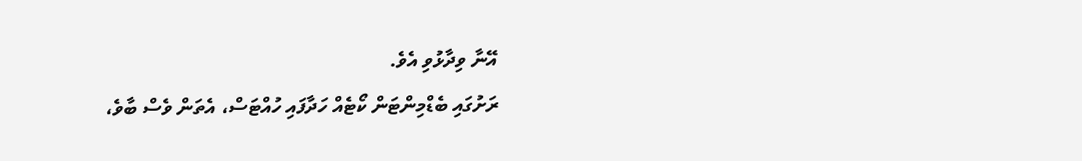އޭނާ ވިދާޅުވި އެވެ.
ރަށުގައި ބެޑްމިންޓަން ކޯޓެއް ހަދާފައި ހުއްޓަސް، އެތަން ވެސް ބާވެ،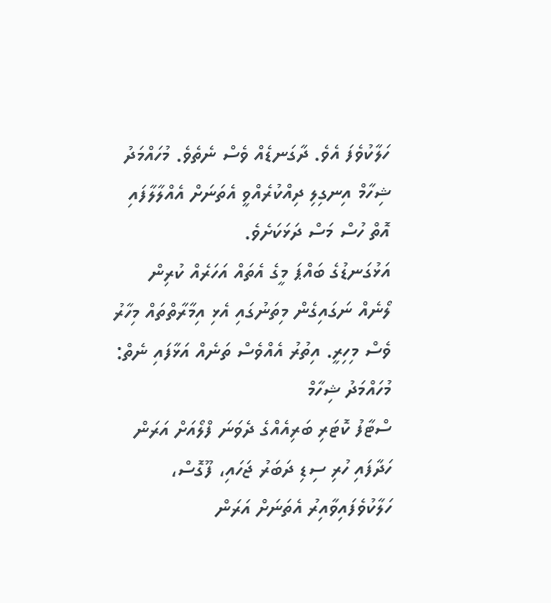ހަލާކުވެފަ އެވެ. ދާގަނޑެއް ވެސް ނެތެވެ. މުހައްމަދު ޝިހާމް އިނގިލި ދިއްކުރެއްވީ އެތަނަށް އެއްލާލާފައި އޮތް ހުސް މަސް ދަޅަކަށެވެ.
އަޅުގަނޑުގެ ބައްޕަ މީގެ އެތައް އަހަރެއް ކުރިން ލޯނެއް ނަގައިގެން މިތަނުގައި އެޅި އިމާރާތްތައް މިހާރު ވެސް މިހިރީ. އިތުރު އެއްވެސް ތަނެއް އަޅާފައި ނެތް: މުހައްމަދު ޝިހާމް
ސްޓާފު ކޮޓަރި ބަރިއެއްގެ ދެވަނަ ފްލޯއަށް އަރަން ހަދާފައި ހުރި ސިޑި ދަބަރު ޖަހައި، ފޫގޮސް، ހަލާކުވެފައިވާއިރު އެތަނަށް އަރަން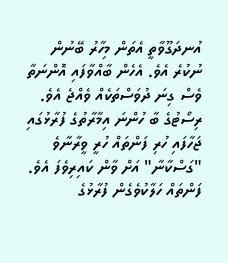އުނދަގޫވާތީ އެތަން މިހާރު ބޭނުން ނުކުރެ އެވެ. އެހެން ބާއްވާފައި އޮންނަތާ ވެސް ގިނަ ދުވަސްތަކެއް ވެއްޖެ އެވެ.
ރިސޯޓުގެ ބާ ހުންނަ އިމާރާތުގެ ފުރާޅުގައި ޖަހާފައި ހުރި ފަންތައް ހުރީ ވީރާނާވެ "ގަސްކާނާ" އަށް ވާން ކައިރިވެފަ އެވެ. ފަންތައް ހަލާކުވެގެން ފުރާޅުގެ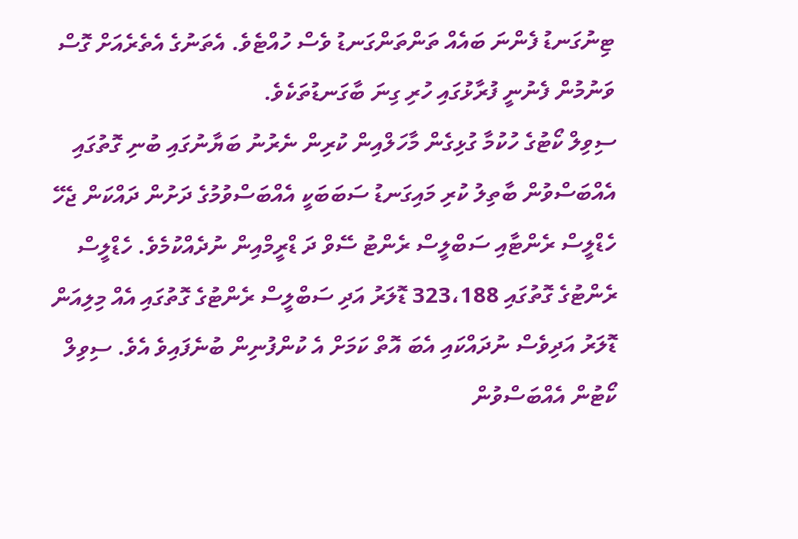ޓިނުގަނޑު ފެންނަ ބައެއް ތަންތަންގަނޑު ވެސް ހުއްޓެވެ. އެތަނުގެ އެތެރެއަށް ގޮސް ވަނުމުން ފެނުނީ ފުރާޅުގައި ހުރި ގިނަ ބާގަނޑުތަކެވެ.
ސިވިލް ކޯޓުގެ ހުކުމާ ގުޅިގެން މާހަލްއިން ކުރިން ނެރުނު ބަޔާނުގައި ބުނި ގޮތުގައި އެއްބަސްވުން ބާތިލު ކުރި މައިގަނޑު ސަބަބަކީ އެއްބަސްވުމުގެ ދަށުން ދައްކަން ޖެހޭ ހެޑްލީސް ރެންޓާއި ސަބްލީސް ރެންޓު ސޭވް ދަ ޑްރީމްއިން ނުދެއްކުމެވެ. ހެޑްލީސް ރެންޓުގެ ގޮތުގައި 323،188 ޑޮލަރު އަދި ސަބްލީސް ރެންޓުގެ ގޮތުގައި އެއް މިލިއަން ޑޮލަރު އަދިވެސް ނުދައްކައި އެބަ އޮތް ކަމަށް އެ ކުންފުނިން ބުނެފައިވެ އެވެ. ސިވިލް ކޯޓުން އެއްބަސްވުން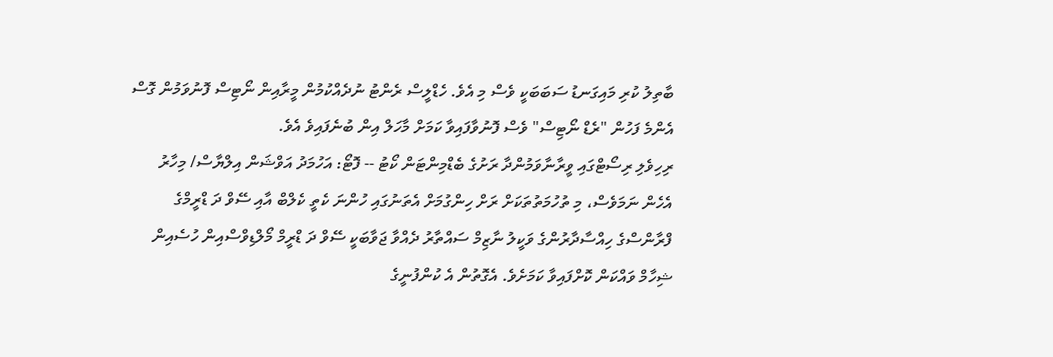ބާތިލު ކުރި މައިގަނޑު ސަބަބަކީ ވެސް މި އެވެ. ހެޑްލީސް ރެންޓު ނުދެއްކުމުން މީރާއިން ނޯޓިސް ފޮނުވަމުން ގޮސް އެންމެ ފަހުން "ރެޑް ނޯޓިސް" ވެސް ފޮނުވާފައިވާ ކަމަށް މާހަލް އިން ބުނެފައިވެ އެވެ.
ރިހިވެލި ރިސޯޓްގައި ވީރާނާވަމުންދާ ރަށުގެ ބެޑްމިންޓަން ކޯޓު -- ފޮޓޯ: އަހުމަދު އަވްޝަން އިލްޔާސް/ މިހާރު
އެހެން ނަމަވެސް، މި ތުހުމަތުތަކަށް ރަށް ހިންގުމަށް އެތަނުގައި ހުންނަ ކެތީ ކެލްބް އާއި ސޭވް ދަ ޑްރީމްގެ ފްރާންސްގެ ހިއްސާދާރުންގެ ވަކީލު ނާޒިމް ސައްތާރު ދެއްވާ ޖަވާބަކީ ސޭވް ދަ ޑްރީމް މޯލްޑިވްސްއިން ހުސެއިން ޝިހާމް ވައްކަން ކޮށްފައިވާ ކަމަށެވެ. އެގޮތުން އެ ކުންފުނީގެ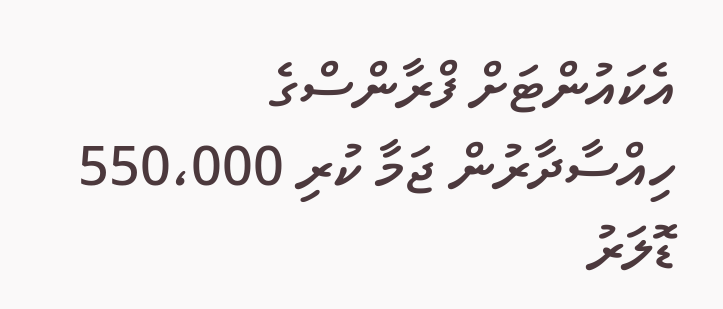އެކައުންޓަށް ފްރާންސްގެ ހިއްސާދާރުން ޖަމާ ކުރި 550،000 ޑޮލަރު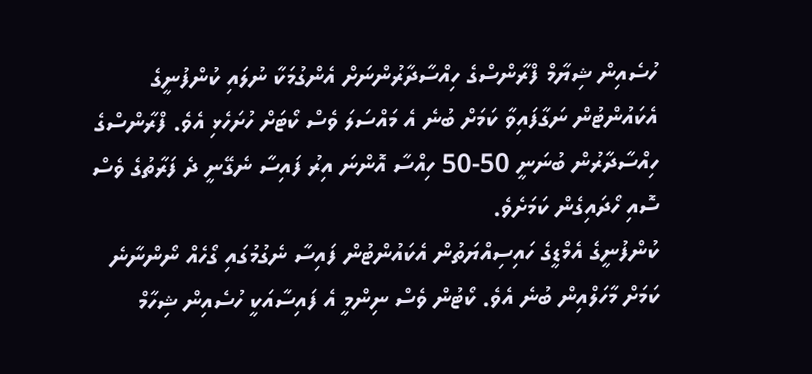ހުސެއިން ޝިޔާމް ފްރާންސްގެ ހިއްސާދާރުންނަށް އެންގުމަކާ ނުލައި ކުންފުނީގެ އެކައުންޓުން ނަގާފައިވާ ކަމަށް ބުނެ އެ މައްސަލަ ވެސް ކޯޓަށް ހުށަހެޅި އެވެ. ފްރާންސްގެ ހިއްސާދާރުން ބުނަނީ 50-50 ހިއްސާ އޮންނަ އިރު ފައިސާ ނެގޭނީ ދެ ފަރާތުގެ ވެސް ސޮއި ހޯދައިގެން ކަމަށެވެ.
ކުންފުނީގެ އެމްޑީގެ ހައިސިއްޔަތުން އެކައުންޓުން ފައިސާ ނެގުމުގައި ގޯހެއް ނޯންނާނެ ކަމަށް މާހަލްއިން ބުނެ އެވެ. ކޯޓުން ވެސް ނިންމީ އެ ފައިސާއަކީ ހުސެއިން ޝިހާމް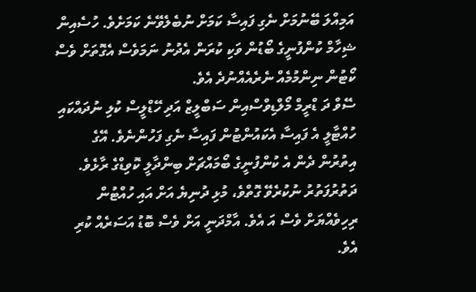އަމިއްލަ ބޭނުމަށް ނެގި ފައިސާ ކަމަށް ނުބެލެވޭނެ ކަމަށެވެ. ހުސެއިން ޝިހާމް ކުންފުނީގެ ބޯޑުން ވަކި ކުރަން އެދުނު ނަމަވެސް އެގޮތަށް ވެސް ކޯޓުން ނިންމުމެއް ނެރެއެއްނުދެ އެވެ.
ސޭވް ދަ ޑްރީމް މޯލްޑިވްސްއިން ސަބްލީޒް އަދި ހޭޑްލީސް ކުލި ނުދައްކައި ހުއްޓާލީ އެ ފައިސާ އެކައުންޓުން ފައިސާ ނެގި ފަހުންނެވެ. އޭގެ އިތުރުން ދެން އެ ކުންފުނީގެ ބޯމައްޗަށް ބިންދާލީ ކޮވިޑްގެ ރާޅެވެ. ދަތުރުފަތުރު ނުކުރެވޭ ގޮތްވެ، މުޅި ދުނިޔެ އަށް އައި ހުއްޓުން ރިހިވެއްޔަށް ވެސް އަ އެވެ. އާމްދަނީ އަށް ވެސް ބޮޑު އަސަރެއް ކުރި އެވެ.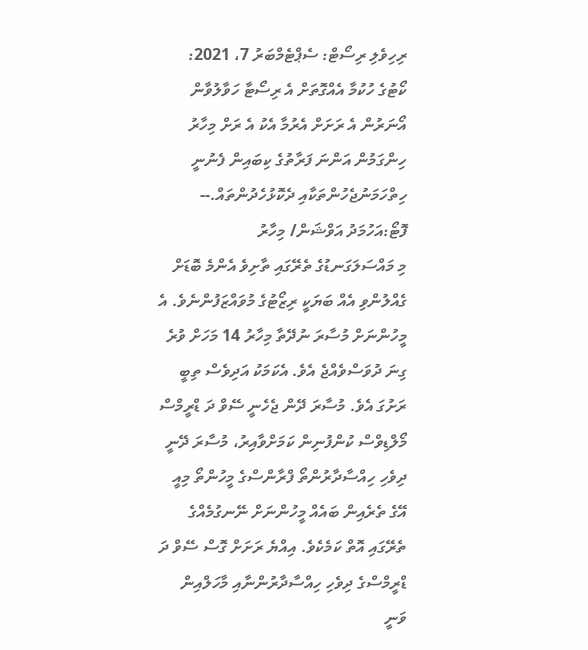ރިހިވެލި ރިސޯޓް: ސެޕްޓެމްބަރު 7، 2021: ކޯޓުގެ ހުކުމާ އެއްގޮތަށް އެ ރިސޯޓާ ހަވާލުވާން އޯނަރުން އެ ރަށަށް އެރުމާ އެކު އެ ރަށް މިހާރު ހިންގަމުން އަންނަ ފަރާތުގެ ކިބައިން ފެނުނީ ހިތްހަމަނުޖެހުންތަކާއި ދެކޮޅުހެދުންތައް.-- ފޮޓޯ:އަހުމަދު އަވްޝަން/ މިހާރު
މި މައްސަލަގަނޑުގެ ތެރޭގައި ތާށިވެ އެންމެ ބޮޑަށް ގެއްލުންވި އެއް ބަޔަކީ ރިޒޯޓުގެ މުވައްޒަފުންނެވެ. އެ މީހުންނަށް މުސާރަ ނުދޭތާ މިހާރު 14 މަހަށް ވުރެ ގިނަ ދުވަސްވެއްޖެ އެވެ. އެކަމަކު އަދިވެސް ތިބީ ރަށުގަ އެވެ. މުސާރަ ދޭން ޖެހެނީ ސޭވް ދަ ޑްރީމްސް މޯލްޑިވްސް ކުންފުނިން ކަމަށްވާއިރު، މުސާރަ ދޭނީ ދިވެހި ހިއްސާދާރުންތޯ ފްރާންސްގެ މީހުންތޯ މިއީ އޭގެ ތެރެއިން ބައެއް މީހުންނަށް ނޭނގުމެއްގެ ތެރޭގައި އޮތް ކަމެކެވެ. އިއްޔެ ރަށަށް ގޮސް ސޭވް ދަ ޑްރީމްސްގެ ދިވެހި ހިއްސާދާރުންނާއި މާހަލްއިން ވަނީ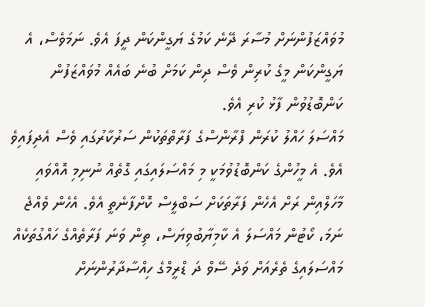މުވައްޒަފުންނަށް މުސާރަ ދޭނެ ކަމުގެ ޔަގީންކަން ދީފަ އެވެ. ނަމަވެސް، އެ ޔަގީންކަން މީގެ ކުރިން ވެސް ދިން ކަމަށް ބުނެ ބައެއް މުވައްޒަފުން ކަންބޮޑުވުން ފާޅު ކުރި އެވެ.
މައްސަލަ ހައްލު ކުރަން ފްރާންސްގެ ފަރާތްތަކުން ސަރުކާރުގައި ވެސް އެދިފައިވެ އެވެ. އެ މީހުންގެ ކަންބޮޑުވުމަކީ މި މައްސަލައިގައި ގޮތެއް ނުނިމި އޮއްވައި މާހަލްއިން ރަށް އެހެން ފަރާތަކަށް ސަބްލީސް ކޮށްފާނެތީ އެވެ. އެހެން ވެއްޖެ ނަމަ، ކޯޓުން މައްސަލަ އެ ކާމިޔާބުވިޔަސް، ތިން ވަނަ ފަރާތެއްގެ ހައްގުތަކެއް މައްސަލައިގެ ތެރެއަށް ވަދެ ސޭވް ދަ ޑްރީމްގެ ހިއްސާދާރުންނަށް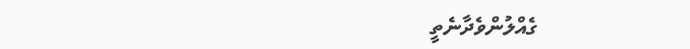ގެއްލުންވެދާނެތީ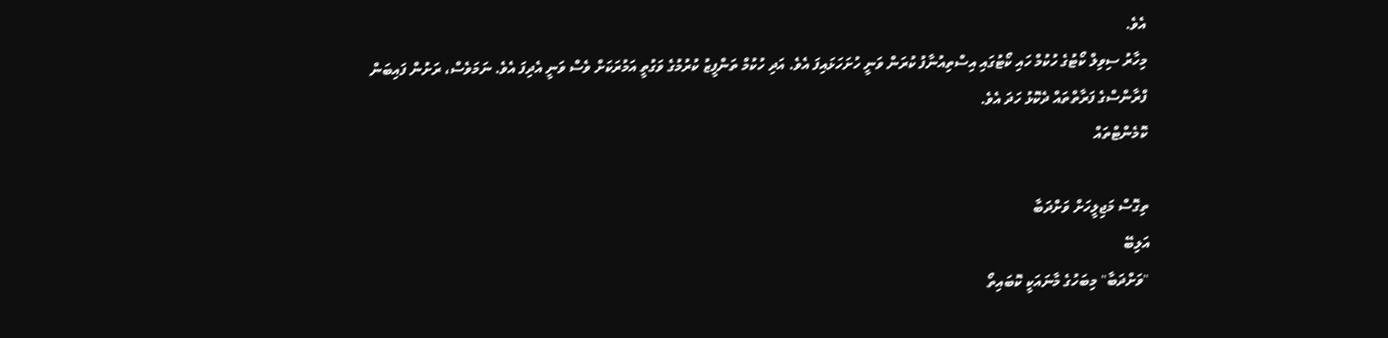އެވެ.
މިހާރު ސިވިލް ކޯޓުގެ ހުކުމް ހައި ކޯޓުގައި އިސްތިއުނާފު ކުރަން ވަނީ ހުށަހަޅައިފަ އެވެ. އަދި ހުކުމް ތަންފީޒު ކުރުމުގެ ވަގުތީ އަމުރަކަށް ވެސް ވަނީ އެދިފަ އެވެ. ނަމަވެސް، ރަށުން ފައިބަން ފްރާންސްގެ ފަރާތްތައް ދެކޮޅު ހަދަ އެވެ.
ކޮމެންޓްތައް

ތިގޮސް މަޖިލީހަށް ވަށްދަބާ
އަލިބޭ
"ވަށްދަބާ" މިބަހުގެ މާނައަކީ ކޮބައިތޯ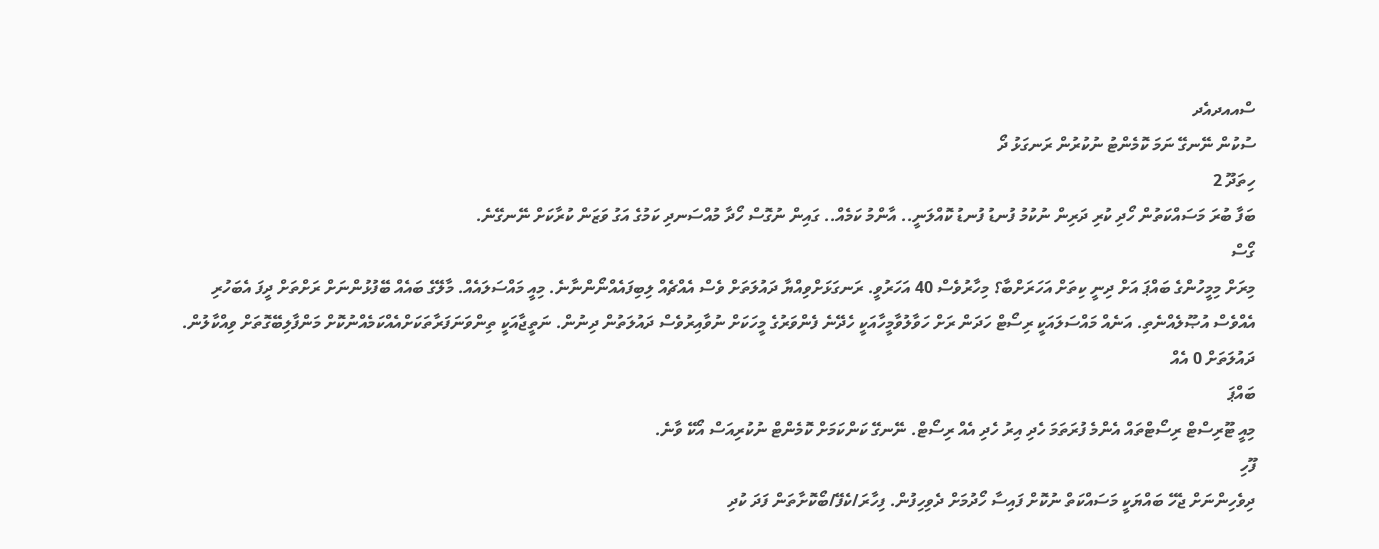ސްއއދއެދ
ސުކުން ނޭނގޭ ނަމަ ކޮމެންޓު ނުކުރުން ރަނގަޅު ދޯ
ހިތަދޫ 2
ބަފާ ބުރަ މަސައްކަތުން ހޯދި ކުރި ދަރިން ނުކުމު ފުނޑު ފުނޑު ކޮއްލަނީ.. އާންމު ކަމެއް.. ގައިން ނުގޮސް ހޯދާ މުއްސަނދި ކަމުގެ އަގު ވަޒަން ކުރާކަށް ނޭނގޭނެ.
ގޯސް
މިރަށް މިމީހުންގެ ބައްޕަ އަށް ދިނީ ކިތަށް އަހަރަށްބާ؟ މިހާރުވެސް 40 އަހަރުވީ. ރަނގަޅަށްވިއްޔާ ދައުލަތަށް ވެސް އެއްޗެއް ލިބިފައެއްނޯންނާނެ. މިއީ މައްސަލައެއް. މާލޭގެ ބައެއް ބޭފުޅުންނަށް ރަށްތަށް ދީފަ އެބަހުރި އެއްވެސް އުޞޫލެއްނެތި. އަނެއް މައްސަލައަކީ ރިސޯޓް ހަދަން ރަށް ހަވާލުވާމީހާއަކީ ހެދޭނެ ފެންވަރުގެ މީހަކަށް ނުވާއިރުވެސް ދައުލަތުން ދިނުން. ނަތީޖާއަކީ ތިންވަނަފަރާތަކަށްއެއްކަމެއްނުކޮށް މަންފާލިބޭގޮތަށް ވިއްކާލުން. ދައުލަތަށް 0 އެއް
ބައްޕަ
މިއީ ޓޫރިސްޓް ރިސޯޓްތައް އެންމެ ފުރަތަމަ ހެދި އިރު ހެދި އެއް ރިސޯޓް. ނޭނގޭ ކަންކަމަށް ކޮމެންޓް ނުކުރިއަސް އޯކޭ ވާނެ.
ފޫހި
ދިވެހިންނަށް ޖެހޭ ބައްޔަކީ މަސައްކަތް ނުކޮށް ފައިސާ ހޯދުމަށް ދެވިހިފުން. ފިހާރަ/ކެފޭ/ބޯކޮށާތަން ފަދަ ކުދި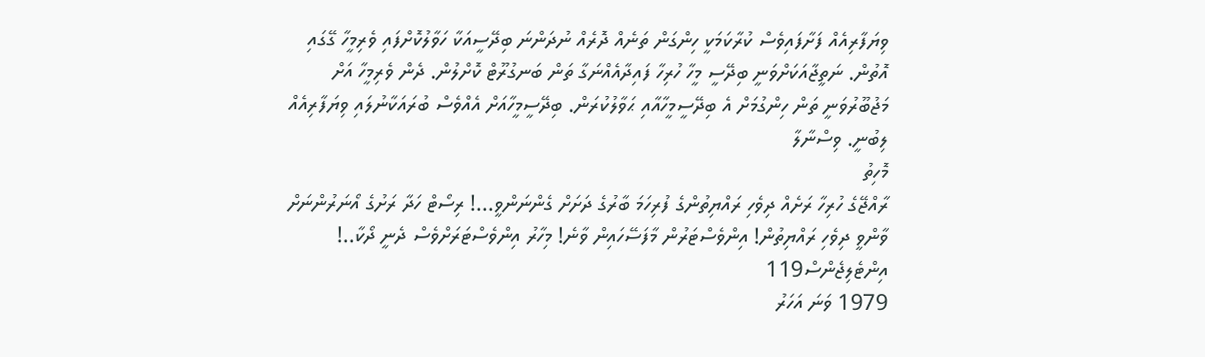ވިޔަފާރިއެއް ފަށާފައިވެސް ކުރާކަމަކީ ހިންގަން ތަނެއް ދޮރެއް ނުދަންނަ ބިދޭސީއަކާ ހަވާލުކޮށްފައި ވެރިމީހާ ގޭގައި އޮތުން. ނަތީޖާއަކަށްވަނީ ބިދޭސީ މީހާ ހުރިހާ ފައިދާއެއްނަގާ ތަން ބަނގުރޫޓް ކޮށްލުން. ދެން ވެރިމީހާ އަށް މަޖުބޫރުވަނީ ތަން ހިންގުމަށް އެ ބިދޭސީމީހާއާއި ޙަވާލުކުރަން. ބިދޭސީމީހާއަށް އެއްވެސް ބުރައަކާނުލައި ވިޔަފާރިއެއް ލިބުނީ. ވިސްނާލާ
މޮހިތު
ރާއްޖޭގެ ހުރިހާ ރަށެއް ދިވެހި ރައްޔިތުންގެ ފުރިހަމަ ބާރުގެ ދަށަށް ގެންނަންވީ...! ރިސޯޓް ހަދާ ރަށުގެ އޯނަރުންނަށް ވާންވީ ދިވެހި ރައްޔިތުން! އިންވެސްޓަރުން މާފަސޭހައިން ވާނެ! މިހާރު އިންވެސްޓަރަށްވެސް ދެނީ ދޯކާ..!
އިންޓެލިޖެންސް119
1979 ވަނަ އަހަރު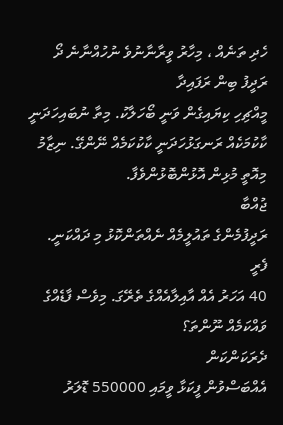ހެދި ތަނެއް ، މިހާރު ވީރާނާނުވެ ނުހުއްނާނެ ދޯ
ރަދީފު ބިން ރަފައިދާ
މީއްޗިހި ކިޔައިގެން ވަނީ ބޯހަލާކު. މިތާ ނުބައިހަދަނީ ކާކުމަކެއް ރަނގަޅުހަދަނީ ކާކުކަމެއް ނޭންގޭ. ނިޒާމު މިއޮތީ މުޅިން އޮޅުންބޮޅުންވެފާ.
ޖުއްބާ
ރަދީފުމެންގެ ތައުލީމެއް ނެއްތަންކޮޅު މި ދައްކަނީ.
ފެރީ
40 އަހަރު އެއް އާއިލާއެއްގެ ތެރޭގަ. މިވެސް ފާޑެއްގެ ވައްކަމެއް ނޫންތަ؟
ދެރަކަންކަން
އެއްބަސްވުން ފީކަޅާ ވީމައި 550000 ޑޮލަރު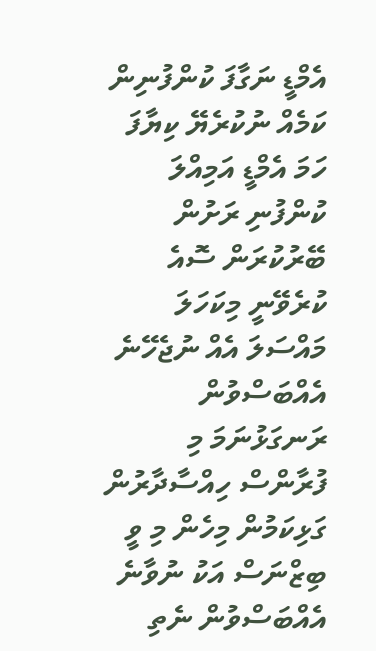އެމްޑީ ނަގާފަ ކުންފުނިން ކަމެއް ނުކުރެޔޭ ކިޔާފަ ހަމަ އެމްޑީ އަމިއްލަ ކުންފުނި ރަށުން ބޭރުކުރަން ސޮއެ ކުރެވޭނީ މިކަހަލަ މައްސަލަ އެއް ނުޖެހޭނެ އެއްބަސްވުން ރަނގަޅުނަމަ މި ފުރާންސް ހިއްސާދާރުން ގަޅިކަމުން މިހެން މި ވީ ބިޒްނަސް އަކު ނުވާނެ އެއްބަސްވުން ނެތި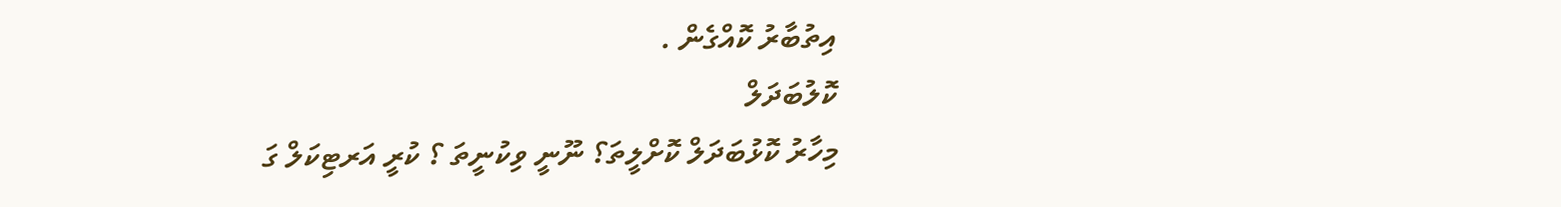އިތުބާރު ކޮއްގެން .
ކޮލުބަދަލް
މިހާރު ކޮޅުބަދަލް ކޮށްލީތަ؟ ނޫނީ ވިކުނީތަ ؟ ކުރީ އަރޓިކަލް ގަ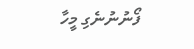ފޯނުނުނެގި މީހާ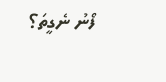ފޯނު ނެގީތަ؟